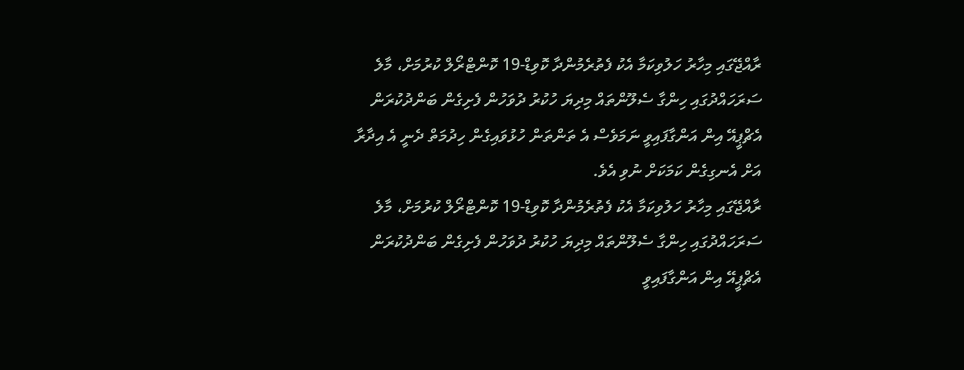ރާއްޖޭގައި މިހާރު ހަލުވިކަމާ އެކު ފެތުރެމުންދާ ކޮވިޑް-19 ކޮންޓްރޯލް ކުރުމަށް، މާލެ ސަރަހައްދުގައި ހިންގާ ސެލޫންތައް މިދިޔަ ހުކުރު ދުވަހުން ފެށިގެން ބަންދުކުރަން އެޗްޕީއޭ އިން އަންގާފައިވީ ނަމަވެސް އެ ތަންތަން ހުޅުވައިގެން ހިދުމަތް ދެނީ އެ އިދާރާ އަށް އެނގިގެން ކަމަކަށް ނުވި އެވެ.
ރާއްޖޭގައި މިހާރު ހަލުވިކަމާ އެކު ފެތުރެމުންދާ ކޮވިޑް-19 ކޮންޓްރޯލް ކުރުމަށް، މާލެ ސަރަހައްދުގައި ހިންގާ ސެލޫންތައް މިދިޔަ ހުކުރު ދުވަހުން ފެށިގެން ބަންދުކުރަން އެޗްޕީއޭ އިން އަންގާފައިވީ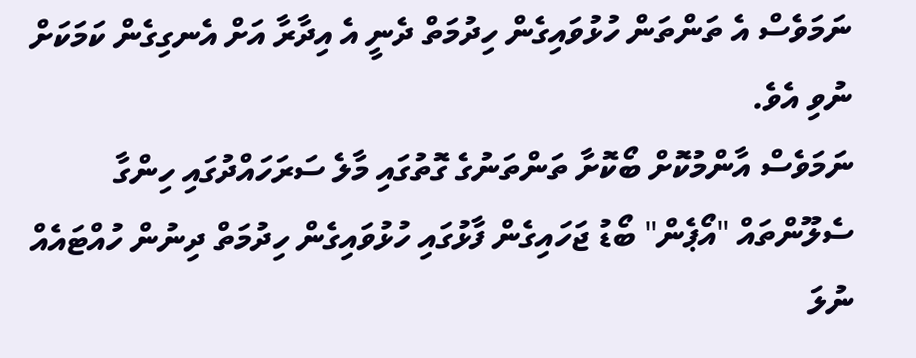ނަމަވެސް އެ ތަންތަން ހުޅުވައިގެން ހިދުމަތް ދެނީ އެ އިދާރާ އަށް އެނގިގެން ކަމަކަށް ނުވި އެވެ.
ނަމަވެސް އާންމުކޮށް ބޯކޮށާ ތަންތަނުގެ ގޮތުގައި މާލެ ސަރަހައްދުގައި ހިންގާ ސެލޫންތައް "އޯޕެން" ބޯޑު ޖަހައިގެން ފާޅުގައި ހުޅުވައިގެން ހިދުމަތް ދިނުން ހުއްޓައެއް ނުލަ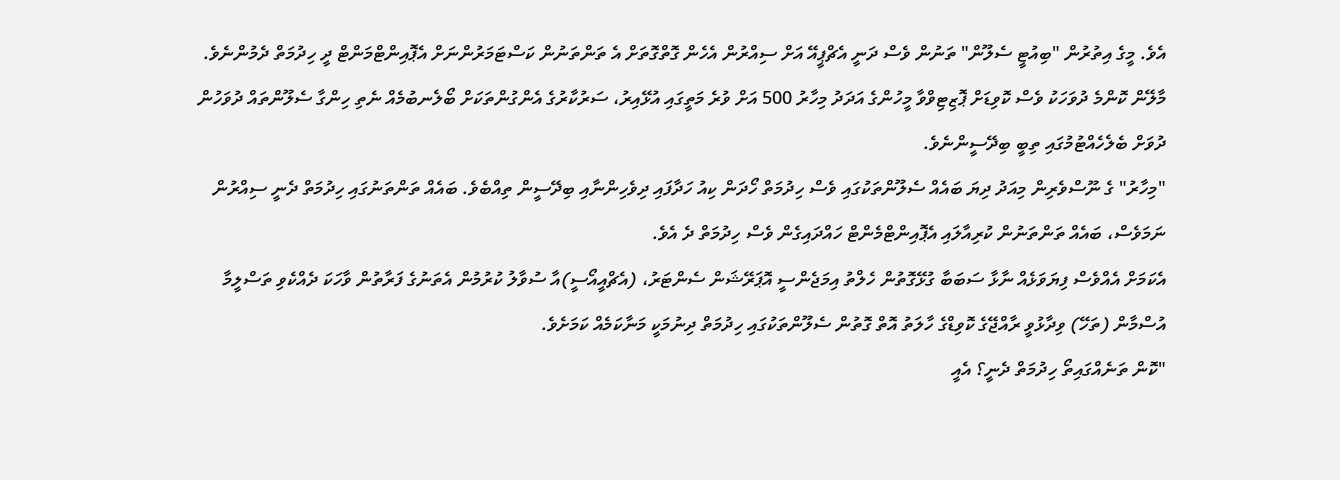އެވެ. މީގެ އިތުރުން "ބިއުޓީ ސެލޫން" ތަނުން ވެސް ދަނީ އެޗްޕީއޭ އަށް ސިއްރުން އެހެން ގޮތްގޮތަށް އެ ތަންތަނުން ކަސްޓަމަރުންނަށް އެޕޮއިންޓްމަންޓް ދީ ހިދުމަތް ދެމުންނެވެ.
މާލޭން ކޮންމެ ދުވަހަކު ވެސް ކޮވިޑަށް ޕޮޒިޓިވްވާ މީހުންގެ އަދަދު މިހާރު 500 އަށް ވުރެ މަތީގައި އުޅޭއިރު، ސަރުކާރުގެ އެންގުންތަކަށް ބޯލެނބުމެއް ނެތި ހިންގާ ސެލޫންތައް ދުވަހުން ދުވަށް ބެލެހެއްޓުމުގައި ތިބީ ބިދޭސީންނެވެ.
"މިހާރު" ގެ ނޫސްވެރިން މިއަދު ދިޔަ ބައެއް ސެލޫންތަކުގައި ވެސް ހިދުމަތް ހޯދަން ކިއު ހަދާފައި ދިވެހިންނާއި ބިދޭސީން ތިއްބެވެ. ބައެއް ތަންތަނުގައި ހިދުމަތް ދެނީ ސިއްރުން ނަމަވެސް، ބައެއް ތަންތަނުން ކުރިއާލައި އެޕޮއިންޓްމެންޓް ހައްދައިގެން ވެސް ހިދުމަތް ދެ އެވެ.
އެކަމަށް އެއްވެސް ފިޔަވަޅެއް ނާޅާ ސަބަބާ ގުޅޭގޮތުން ހެލްތު އިމަޖެންސީ އޮޕަރޭޝަން ސެންޓަރު، (އެޗްއީއޯސީ)އާ ސުވާލު ކުރުމުން އެތަނުގެ ފަރާތުން ވާހަކަ ދެއްކެވި ތަސްލީމާ އުސްމާން (ތަހޭ) ވިދާޅުވީ ރާއްޖޭގެ ކޮވިޑްގެ ހާލަތު އޮތް ގޮތުން ސެލޫންތަކުގައި ހިދުމަތް ދިނުމަކީ މަނާކަމެއް ކަމަށެވެ.
"ކޮން ތަނެއްގައިތޯ ހިދުމަތް ދެނީ؟ އެއީ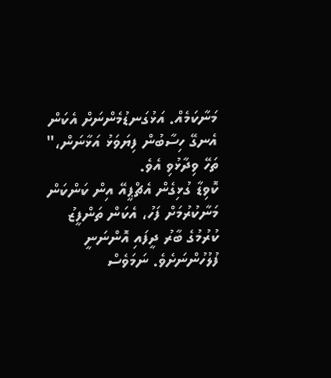މަނާކަމެއް. އަޅުގަނޑުމެންނަށް އެކަން އެނގޭ ހިސާބުން ފިޔަވަޅު އަޅާނަން،" ތަހޭ ވިދާޅުވި އެވެ.
ކޮވިޑާ ގުޅިގެން އެޗްޕީއޭ އިން ކަންކަން މަނާކުރުމަށް ފަހު، އެކަން ތަންފީޒު ކުރުމުގެ ބާރު ދީފައި އޮންނަނީ ފުލުހުންނަށެވެ. ނަމަވެސް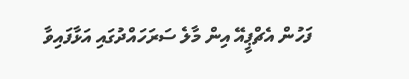ފަހުން އެޗްޕީއޭ އިން މާލެ ސަރަހައްދުގައި އަޅާފައިވާ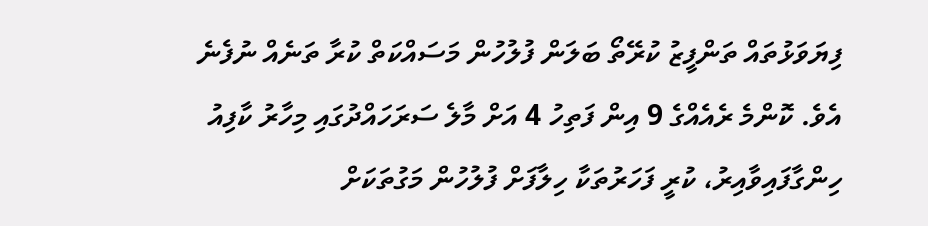ފިޔަވަޅުތައް ތަންފީޒު ކުރޭތޯ ބަލަން ފުލުހުން މަސައްކަތް ކުރާ ތަނެއް ނުފެނެ އެވެ. ކޮންމެ ރެއެއްގެ 9 އިން ފަތިހު 4 އަށް މާލެ ސަރަހައްދުގައި މިހާރު ކާފިއު ހިންގާފައިވާއިރު، ކުރީ ފަހަރުތަކާ ހިލާފަށް ފުލުހުން މަގުތަކަށް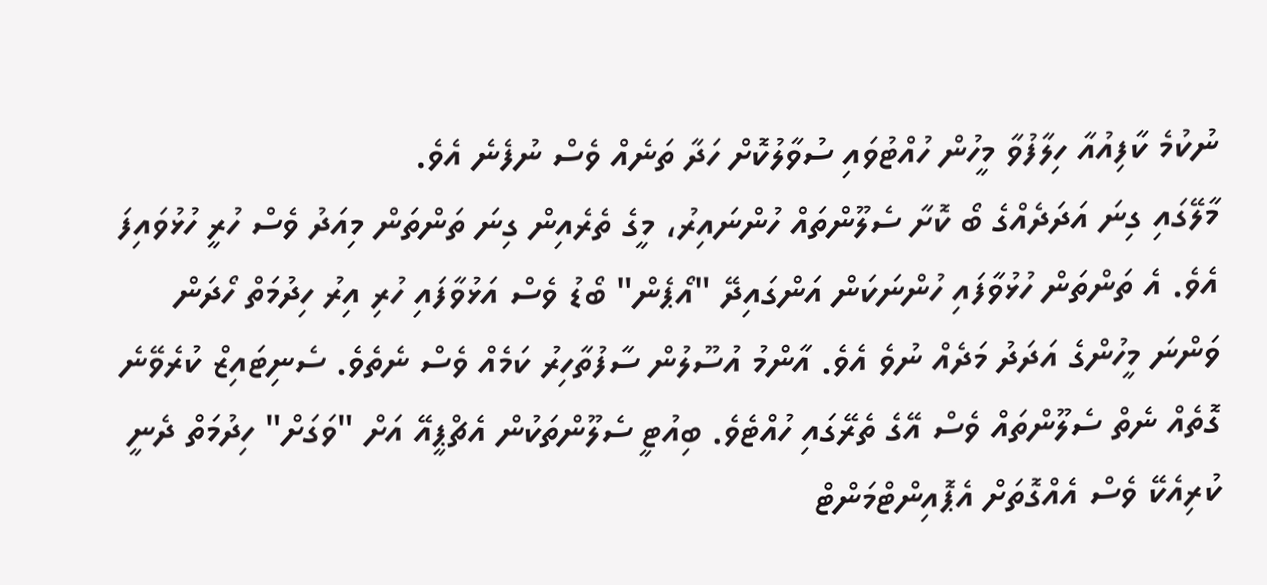ނުކުމެ ކާފިއުއާ ހިލާފުވާ މީހުން ހުއްޓުވައި ސުވާލުކޮށް ހަދާ ތަނެއް ވެސް ނުފެނެ އެވެ.
މާލޭގައި ގިނަ އަދަދެއްގެ ބޯ ކޮށާ ސެލޫންތައް ހުންނައިރު، މީގެ ތެރެއިން ގިނަ ތަންތަން މިއަދު ވެސް ހުރީ ހުޅުވައިފަ އެވެ. އެ ތަންތަން ހުޅުވާފައި ހުންނަކަން އަންގައިދޭ "އޯޕެން" ބޯޑު ވެސް އަޅުވާފައި ހުރި އިރު ހިދުމަތް ހޯދަން ވަންނަ މީހުންގެ އަދަދު މަދެއް ނުވެ އެވެ. އާންމު އުސޫލުން ސާފުތާހިރު ކަމެއް ވެސް ނެތެވެ. ސެނިޓައިޒް ކުރެވޭނެ ގޮތެއް ނެތް ސެލޫންތައް ވެސް އޭގެ ތެރޭގައި ހުއްޓެވެ. ބިއުޓީ ސެލޫންތަކުން އެޗްޕީއޭ އަށް "ވަގަށް" ހިދުމަތް ދެނީ ކުރިއެކޭ ވެސް އެއްގޮތަށް އެޕޮއިންޓްމަންޓް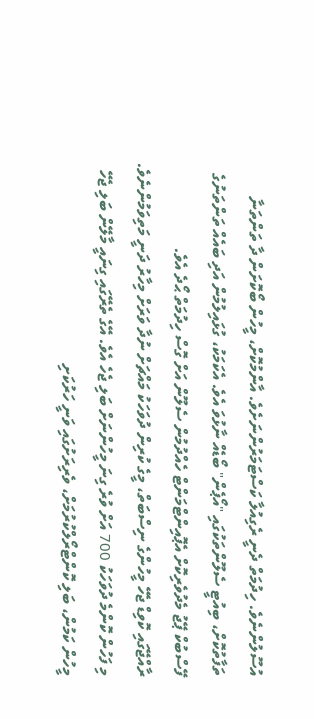އުސޫލުންނެވެ. ހިދުމަތް ދެނީ ރެގިއުލާ ކަސްޓަމަރުންނަށެވެ. އާންމުކޮށް، މީހުން ބޯކޮށަން ދާ ތަންތަނާ ތަފާތުކޮށް، ބިއުޓީ ސެލޫންތަކުގައި "އޯޕެން" ބޯޑެއް ނާޅުވަ އެވެ. އެކަމަކު، ގުޅައިލުމުން އަދި ބައެއް ތަންތަނުގެ ފޭސްބުކް ޕޭޖު މެދުވެރިކޮށް އެޕޮއިންޓްމަންޓް ހެއްދުމުން ސެލޫން އަށް ގޮސް ހިދުމަތް ޙޯދެ އެވެ.
ރާއްޖޭގައި ކޮވިޑް ޖެހޭ މީހުންގެ ނިސްބަތް، މީގެ ކުރިން ދުވަހަކު މައްޗަށް ނުދާ ވަރަށް މިހާރު ދަނީ މަތިވަމުންނެވެ. މި ފަހުން ކޮންމެ ދުވަހަކު 700 އަށް ވުރެ ގިނަ މީހުންނަށް ބަލި ޖެހެ އެވެ. އޭގެ ތެރޭގައި ގިނައީ މާލޭން ބަލި ޖެހޭ މީހުން ކަމުން، ބަލި ކޮންޓްރޯލްކުރުމަށް، ވެރިރަށުގައި ވަނީ ހަރުކަށި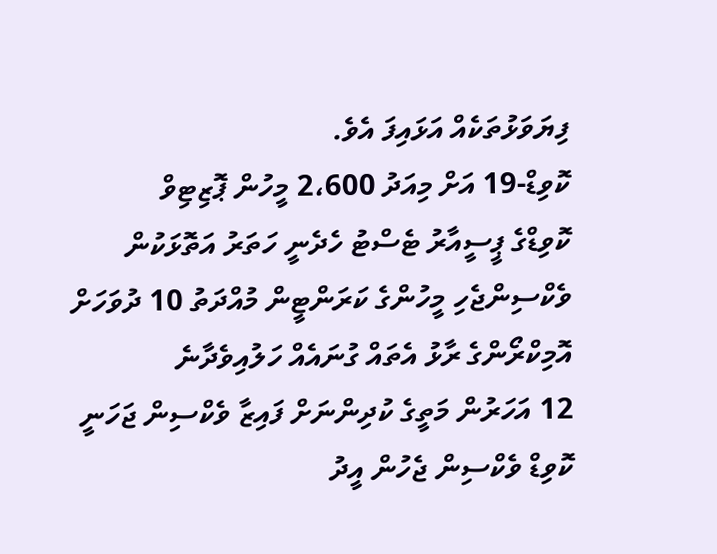ފިޔަވަޅުތަކެއް އަޅައިފަ އެވެ.
ކޮވިޑް-19 އަށް މިއަދު 2،600 މީހުން ޕޮޒިޓިވް
ކޮވިޑްގެ ޕީސީއާރު ޓެސްޓު ހެދެނީ ހަތަރު އަތޮޅަކުން
ވެކްސިންޖެހި މީހުންގެ ކަރަންޓީން މުއްދަތު 10 ދުވަހަށް
އޮމިކްރޯންގެ ރާޅު އެތައް ގުނައެއް ހަލުއިވެދާނެ
12 އަހަރުން މަތީގެ ކުދިންނަށް ފައިޒާ ވެކްސިން ޖަހަނީ
ކޮވިޑް ވެކްސިން ޖެހުން އީދު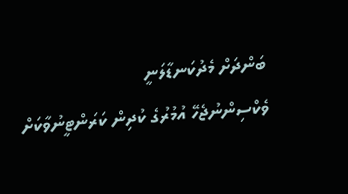ބަންދަށް މެދުކަނޑާލަނީ
ވެކްސިންނުޖެހޭ އުމުރުގެ ކުދިން ކަރަންޓީނުވާކަށް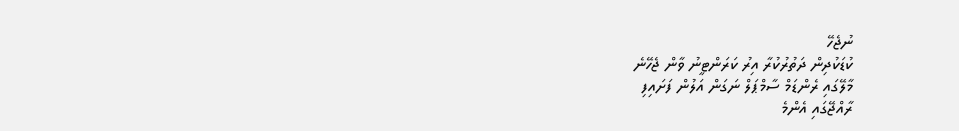ނުޖެހޭ
ކުޑަކުދިން ދަތުރުކުރާ އިރު ކަރަންޓީނު ވާން ޖެހޭނެ
މާލޭގައި ރެންޑަމް ސާމްޕަލް ނަގަން އަލުން ފަށައިފި
ރާއްޖޭގައި އެންމެ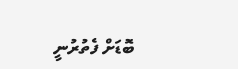ބޮޑަށް ފެތުރުނީ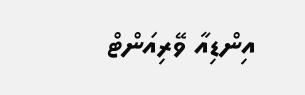އިންޑިއާ ވޭރިއަންޓް